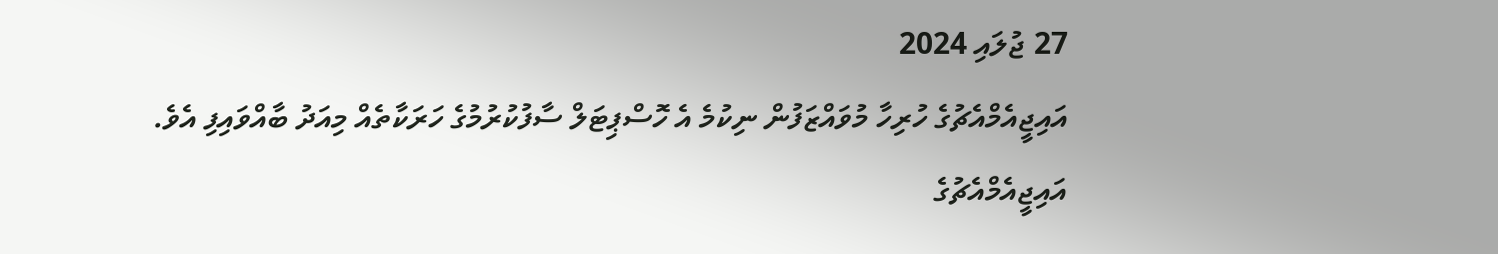27 ޖުލައި 2024
އައިޖީއެމްއެޗުގެ ހުރިހާ މުވައްޒަފުން ނިކުމެ އެ ހޮސްޕިޓަލް ސާފުކުރުމުގެ ހަރަކާތެއް މިއަދު ބާއްވައިފި އެވެ.
އައިޖީއެމްއެޗުގެ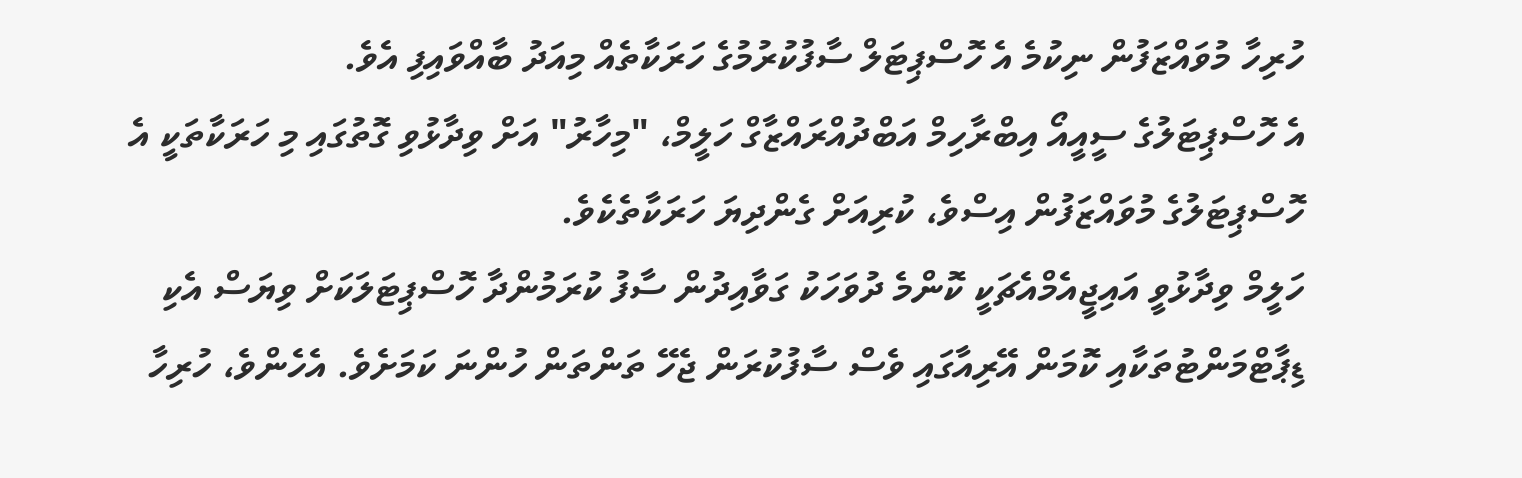ހުރިހާ މުވައްޒަފުން ނިކުމެ އެ ހޮސްޕިޓަލް ސާފުކުރުމުގެ ހަރަކާތެއް މިއަދު ބާއްވައިފި އެވެ.
އެ ހޮސްޕިޓަލުގެ ސީއީއޯ އިބްރާހިމް އަބްދުއްރައްޒާގް ހަލީމް، "މިހާރު" އަށް ވިދާޅުވި ގޮތުގައި މި ހަރަކާތަކީ އެ ހޮސްޕިޓަލުގެ މުވައްޒަފުން އިސްވެ، ކުރިއަށް ގެންދިޔަ ހަރަކާތެކެވެ.
ހަލީމް ވިދާޅުވީ އައިޖީއެމްއެޗަކީ ކޮންމެ ދުވަހަކު ގަވާއިދުން ސާފު ކުރަމުންދާ ހޮސްޕިޓަލަކަށް ވިޔަސް އެކި ޑިޕާޓްމަންޓުތަކާއި ކޮމަން އޭރިއާގައި ވެސް ސާފުކުރަން ޖެހޭ ތަންތަން ހުންނަ ކަމަށެވެ. އެހެންވެ، ހުރިހާ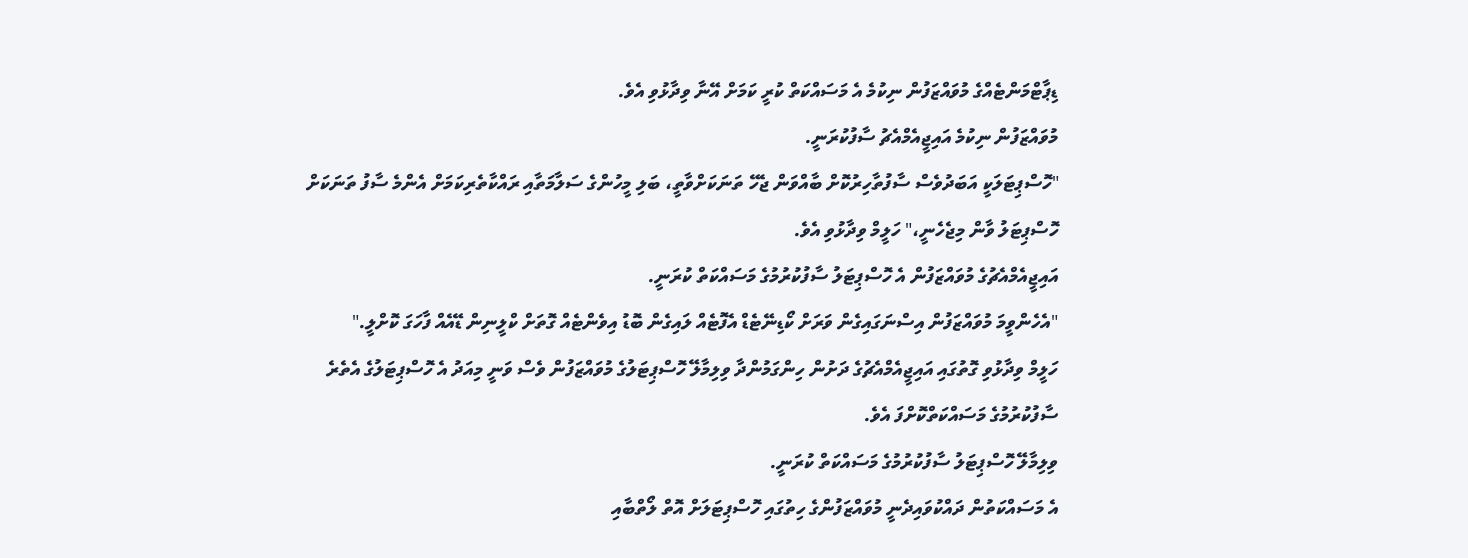ޑިޕާޓްމަންޓެއްގެ މުވައްޒަފުން ނިކުމެ އެ މަސައްކަތް ކުރީ ކަމަށް އޭނާ ވިދާޅުވި އެވެ.
މުވައްޒަފުން ނިކުމެ އައިޖީއެމްއެޗު ސާފުކުރަނީ.
"ހޮސްޕިޓަލަކީ އަބަދުވެސް ސާފުތާހިރުކޮށް ބާއްވަން ޖެހޭ ތަނަކަށްވާތީ، ބަލި މީހުންގެ ސަލާމަތާއި ރައްކާތެރިކަމަށް އެންމެ ސާފު ތަނަކަށް ހޮސްޕިޓަލު ވާން މިޖެހެނީ،" ހަލީމް ވިދާޅުވި އެވެ.
އައިޖީއެމްއެޗުގެ މުވައްޒަފުން އެ ހޮސްޕިޓަލު ސާފުކުރުމުގެ މަސައްކަތް ކުރަނީ.
"އެހެންވީމަ މުވައްޒަފުން އިސްނަގައިގެން ވަރަށް ކޯޑިނޭޓެޑް އެފޮޓެއް ލައިގެން ބޮޑު އިވެންޓެއް ގޮތަށް ކްލީނިން ޑޭއެއް ފާހަގަ ކޮށްލީ."
ހަލީމް ވިދާޅުވި ގޮތުގައި އައިޖީއެމްއެޗުގެ ދަށުން ހިންގަމުންދާ ވިލިމާލޭ ހޮސްޕިޓަލުގެ މުވައްޒަފުން ވެސް ވަނީ މިއަދު އެ ހޮސްޕިޓަލުގެ އެތެރެ ސާފުކުރުމުގެ މަސައްކަތްކޮށްފަ އެވެ.
ވިލިމާލޭ ހޮސްޕިޓަލު ސާފުކުރުމުގެ މަސައްކަތް ކުރަނީ.
އެ މަސައްކަތުން ދައްކުވައިދެނީ މުވައްޒަފުންގެ ހިތުގައި ހޮސްޕިޓަލަށް އޮތް ލޯތްބާއި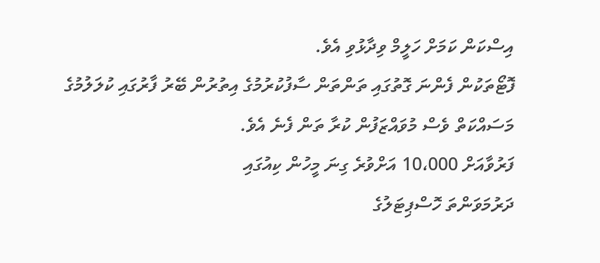އިސްކަން ކަމަށް ހަލީމް ވިދާޅުވި އެވެ.
ފޮޓޯތަކުން ފެންނަ ގޮތުގައި ތަންތަން ސާފުކުރުމުގެ އިތުރުން ބޭރު ފާރުގައި ކުލަލުމުގެ މަސައްކަތް ވެސް މުވައްޒަފުން ކުރާ ތަން ފެނެ އެވެ.
ފަރުވާއަށް 10،000 އަށްވުރެ ގިނަ މީހުން ކިއުގައި
ދަރުމަވަންތަ ހޮސްޕިޓަލުގެ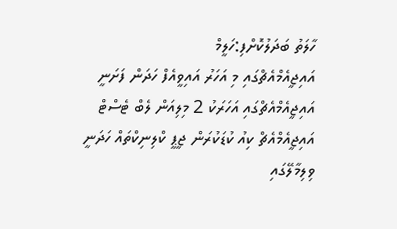ހާލަތު ބަދަލުކޮށްފި:ހަލީމް
އައިޖީއެމްއެޗްގައި މި އަހަރު އައިވީއެފް ހަދަން ފަށަނީ
އައިޖީއެމްއެޗްގައި އަހަރަކު 2 މިލިއަން ލެބް ޓެސްޓް
އައިޖީއެމްއެޗް ކިއު ކުޑަކުރަން ޖީޕީ ކްލިނިކްތައް ހަދަނީ
ވިލިމާލޭގައި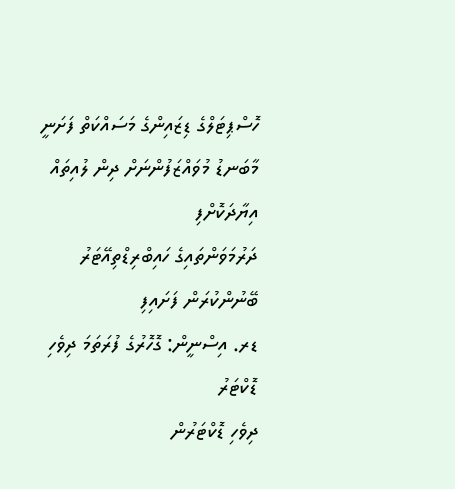ހޮސްޕިޓަލްގެ ޑިޒައިންގެ މަސައްކަތް ފަށަނީ
މާބަނޑު މުވައްޒަފުންނަށް ދިން ލުއިތައް އިޔާދަކޮށްފި
ދަރުމަވަންތައިގެ ހައިބްރިޑްތިއޭޓަރު ބޭނުންކުރަން ފަށައިފި
ޑރ. އިސްނީން: ގޮހޮރުގެ ފުރަތަމަ ދިވެހި ޑޮކްޓަރު
ދިވެހި ޑޮކްޓަރުން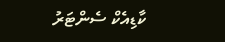ކާޑިއެކް ސެންޓަރު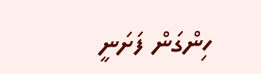ހިންގަން ފަށަނީ